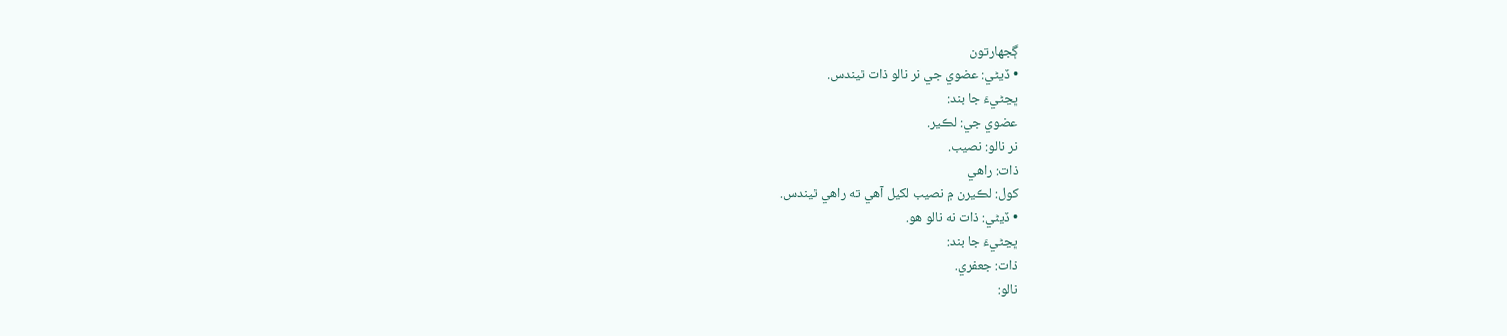ڳجهارتون
• ڏيڻي: عضوي جي نر نالو ذات ٿيندس.
ڀڃڻيءَ جا بند:
عضوي جي: لڪير.
نر نالو: نصيب.
ذات: راهي
کول: لڪيرن ۾ نصيب لکيل آهي ته راهي ٿيندس.
• ڏيڻي: ذات نه نالو هو.
ڀڃڻيءَ جا بند:
ذات: جعفري.
نالو: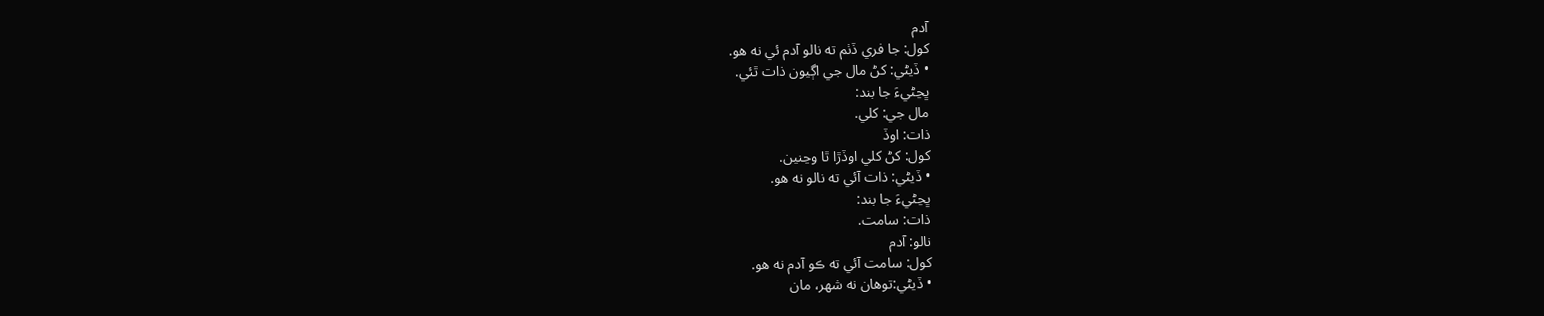آدم
کول: جا فري ڏٺم ته نالو آدم ئي نه هو.
• ڏيڻي: کڻ مال جي اڳيون ذات ٿئي.
ڀڃڻيءَ جا بند:
مال جي: کلي.
ذات: اوڏ
کول: کڻ کلي اوڏڙا ٿا وڃنين.
• ڏيڻي: ذات آئي ته نالو نه هو.
ڀڃڻيءَ جا بند:
ذات: سامت.
نالو: آدم
کول: سامت آئي ته ڪو آدم نه هو.
• ڏيڻي:توهان نه شهر، مان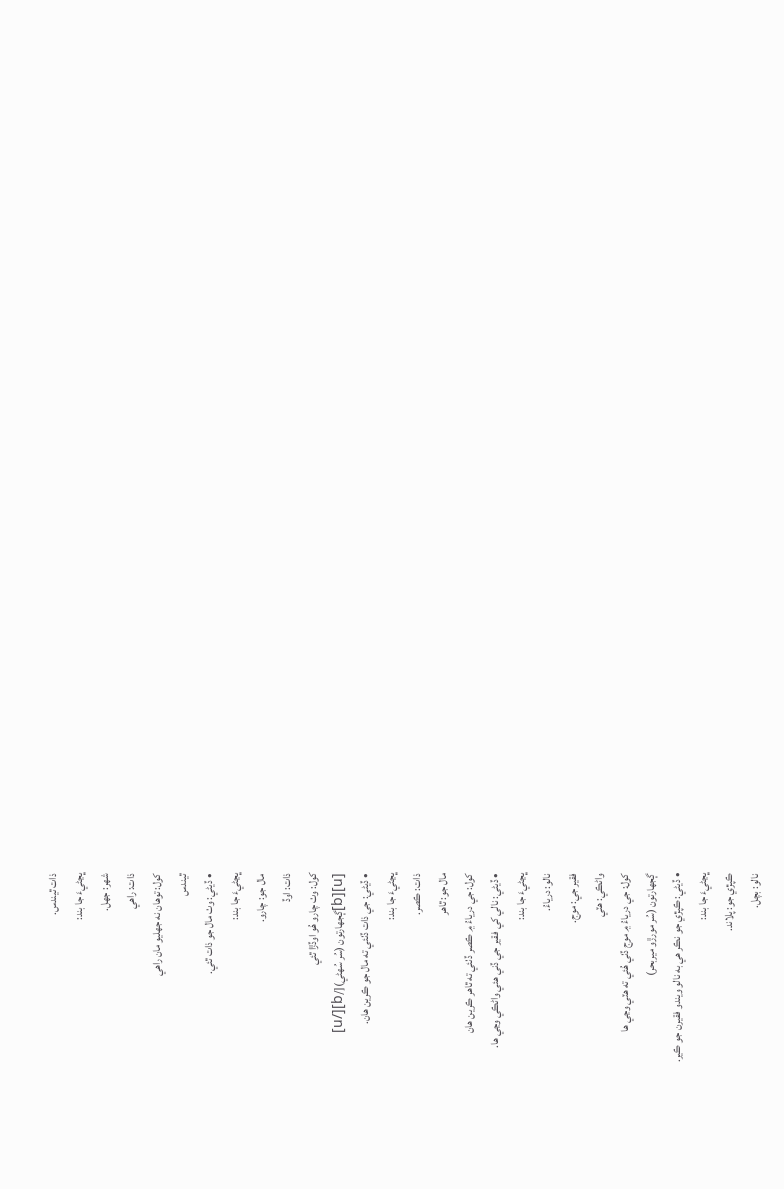ذات ٿيندس.
ڀڃڻيءَ جا بند:
شهر: جهل.
ذات: راهي
کول: توهان نه جهليو مان راهي
ٿيندس
• ڏيڻي: وٺ مال جو ذات ٿئي.
ڀڃڻيءَ جا بند:
مال جو: چارو.
ذات: اوڏ
کول: وٺ چارو هُو اوڏڙا ٿئي
[u][b]ڳجهارتون (سُر سُهڻي)[/b][/u]
• ڏيڻي: جي ذات ڏٺئي ته مال جو ڪرين هان.
ڀڃڻيءَ جا بند:
ذات: ڪصر.
مال جو: ٿاهر
کول: جي درياءُ ۾ ڪصر ڏٺئي ته ٿاهر ڪرين هان
• ڏيڻي: نالي کي فقير جي ڏني هئي واڻڪي وڃي ها.
ڀڃڻيءَ جا بند:
نالو: درياءُ.
فقير جي: موج.
واڻڪي: هٽي
کول: جي درياءُ ۾ موج ڏٺي هُئي ته هٽي وڃي ها
ڳجهارتون (سُر مورڙو ميربحر)
• ڏيڻي: ڪپڙي جو نڪر هي به نالو ويندو فقيرن جو ڪير.
ڀڃڻيءَ جا بند:
ڪپڙي جو: پلاند.
نالو: بچل.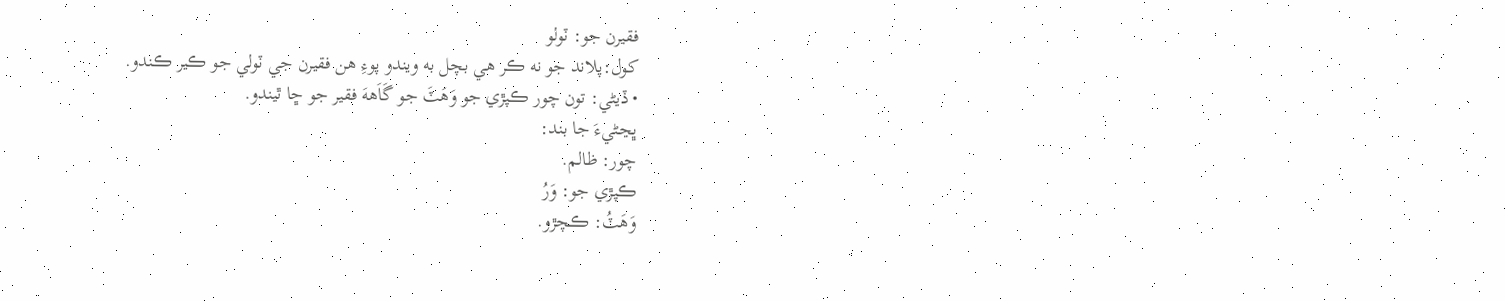فقيرن جو: ٽولو
کول:پلاند جو نه ڪر هي بچل به ويندو پوءِ هن فقيرن جي ٽولي جو ڪير ڪندو.
• ڏيڻي: تون چور ڪپڙي جو وَهَٽَ جو گَاَههَ فقير جو ڇا ٿيندو.
ڀڃڻيءَ جا بند:
چور: ظالم.
ڪپڙي جو: وَرُ
وَهَٽُ: ڪچڙو.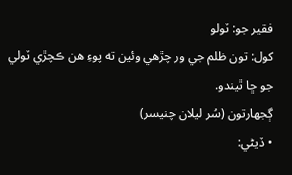فقير جو: ٽولو
کول: تون ظلم جي ور چڙهي وئين ته پوءِ هن ڪچڙي ٽولي جو ڇا ٿيندو.
ڳجهارتون (سُر ليلان چنيسر)
• ڏيڻي: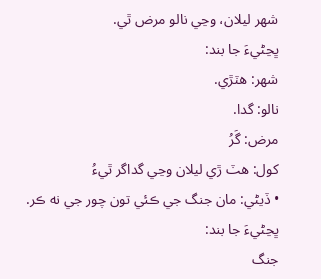شهر ليلان، وڃي نالو مرض ٿي.
ڀڃڻيءَ جا بند:
شهر: هٽڙي.
نالو: گدا.
مرض: گَرُ
کول: هٽ ڙي ليلان وڃي گداگر ٿيءُ
• ڏيڻي: مان جنگ جي ڪئي تون چور جي نه ڪر.
ڀڃڻيءَ جا بند:
جنگ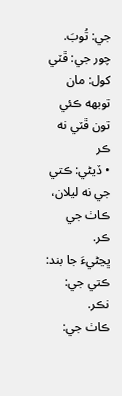جي: تُوبَ.
چور جي: ڦٽي
کول: مان توبهه ڪئي تون ڦٽي نه ڪر
• ڏيڻي: ڪتي جي نه ليلان، ڪاٺ جي ڪر.
ڀڃڻيءَ جا بند:
ڪتي جي: نڪر.
ڪاٺ جي: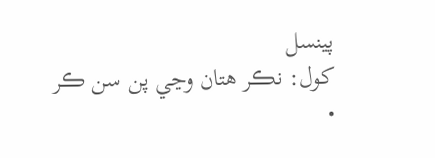پينسل
کول: نڪر هتان وڃي پن سن ڪر
•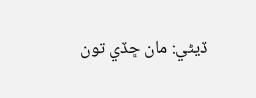ڏيڻي: مان ڇڏي تون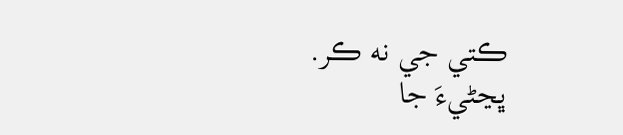ڪتي جي نه ڪر.
ڀڃڻيءَ جا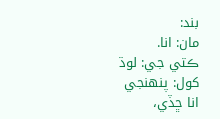بند:
مان: انا.
ڪتي جي: لوڌ
کول: پنهنجي انا ڇڏي،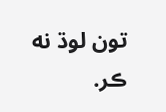تون لوڌ نه ڪر.